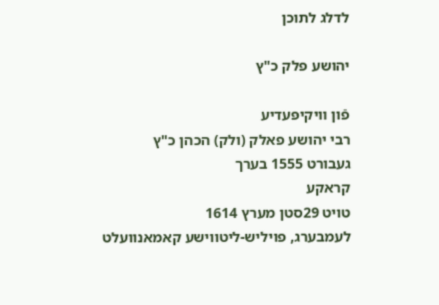לדלג לתוכן

יהושע פלק כ"ץ

פֿון װיקיפּעדיע
רבי יהושע פאלק (ולק) הכהן כ"ץ
געבורט 1555 בערך
קראקע
טויט 29סטן מערץ 1614
לעמבערג, פויליש-ליטווישע קאמאנוועלט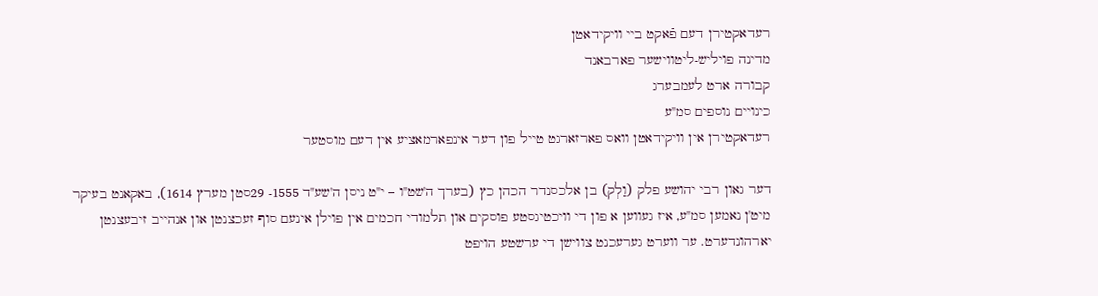רעדאקטירן דעם פֿאקט ביי וויקידאטן
מדינה פויליש-ליטווישער פארבאנד
קבורה ארט לעמבערג
כינויים נוספים סמ"ע
רעדאקטירן אין וויקידאטן וואס פארזארגט טייל פון דער אינפארמאציע אין דעם מוסטער

דער גאון רבי יהושע פלק (וַלְק) בן אלכסנדר הכהן כץ (בערך ה'שט"ו – י"ט ניסן ה'שע"ד 1555- 29סטן מערץ 1614), באקאנט בעיקר מיט'ן נאמען סמ"ע, איז געווען א פון די וויכטיגסטע פוסקים און תלמודי חכמים אין פוילן אינעם סוף זעכצנטן און אנהייב זיבעצנטן יארהונדערט. ער ווערט גערעכנט צווישן די ערשטע הויפט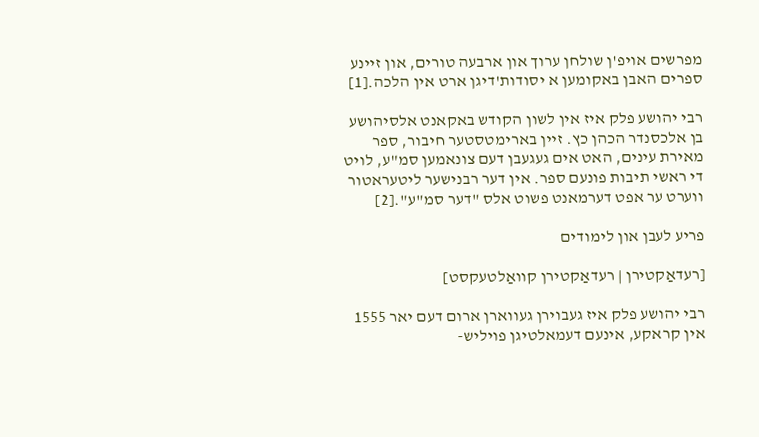מפרשים אויפ'ן שולחן ערוך און ארבעה טורים, און זיינע ספרים האבן באקומען א יסודות'דיגן ארט אין הלכה.[1]

רבי יהושע פלק איז אין לשון הקודש באקאנט אלסיהושע בן אלכסנדר הכהן כץ. זיין בארימטסטער חיבור, ספר מאירת עינים, האט אים געגעבן דעם צונאמען סמ"ע, לויט די ראשי תיבות פונעם ספר. אין דער רבנישער ליטעראטור ווערט ער אפט דערמאנט פשוט אלס "דער סמ"ע".[2]

פריע לעבן און לימודים

[רעדאַקטירן | רעדאַקטירן קוואַלטעקסט]

רבי יהושע פלק איז געבוירן געווארן ארום דעם יאר 1555 אין קראקע, אינעם דעמאלטיגן פויליש-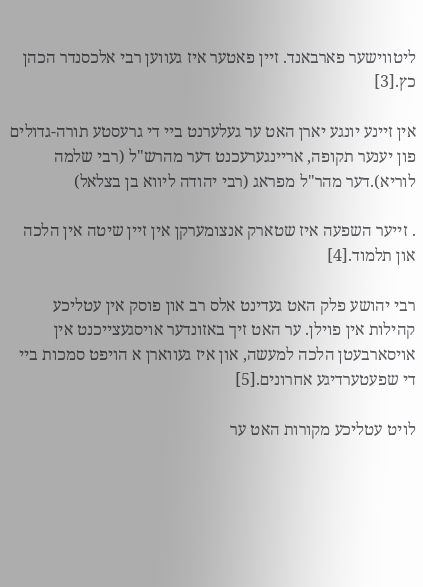ליטווישער פארבאנד. זיין פאטער איז געווען רבי אלכסנדר הכהן כץ.[3]

אין זיינע יונגע יארן האט ער געלערנט ביי די גרעסטע תורה-גדולים פון יענער תקופה, אריינגערעכנט דער מהרש"ל (רבי שלמה לוריא).דער מהר"ל מפראג (רבי יהודה ליווא בן בצלאל)

. זייער השפעה איז שטארק אנצומערקן אין זיין שיטה אין הלכה און תלמוד.[4]

רבי יהושע פלק האט געדינט אלס רב און פוסק אין עטליכע קהילות אין פוילן. ער האט זיך באזונדער אויסגעצייכנט אין אויסארבעטן הלכה למעשה, און איז געווארן א הויפט סמכות ביי די שפעטערדיגע אחרונים.[5]

לויט עטליכע מקורות האט ער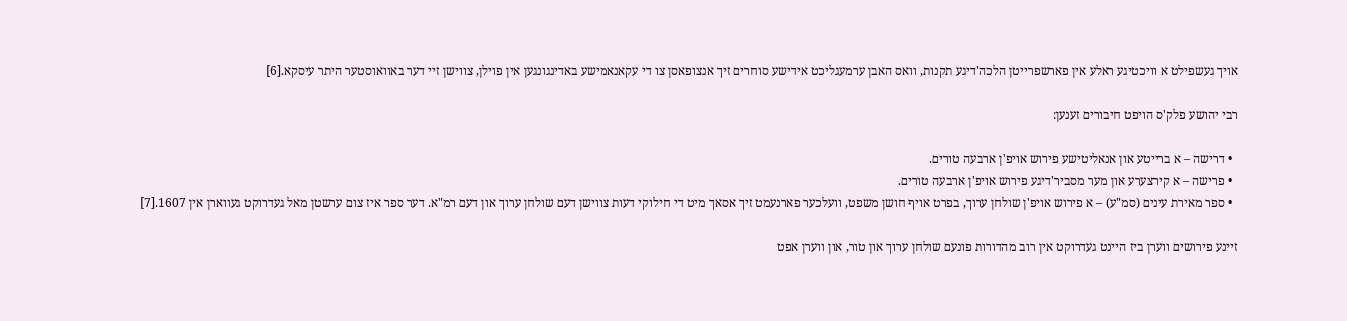אויך געשפילט א וויכטיגע ראלע אין פארשפרייטן הלכה'דיגע תקנות, וואס האבן ערמעגליכט אידישע סוחרים זיך אנצופאסן צו די עקאנאמישע באדינגונגען אין פוילן, צווישן זיי דער באוואוסטער היתר עיסקא.[6]

רבי יהושע פלק'ס הויפט חיבורים זענען:

  • דרישה – א ברייטע און אנאליטישע פירוש אויפ'ן ארבעה טורים.
  • פרישה – א קירצערע און מער מסביר'דיגע פירוש אויפ'ן ארבעה טורים.
  • ספר מאירת עינים (סמ"ע) – א פירוש אויפ'ן שולחן ערוך, בפרט אויף חושן משפט, וועלכער פארנעמט זיך אסאך מיט די חילוקי דעות צווישן דעם שולחן ערוך און דעם רמ"א. דער ספר איז צום ערשטן מאל געדרוקט געווארן אין 1607.[7]

זיינע פירושים ווערן ביז היינט געדרוקט אין רוב מהדורות פונעם שולחן ערוך און טור, און ווערן אפט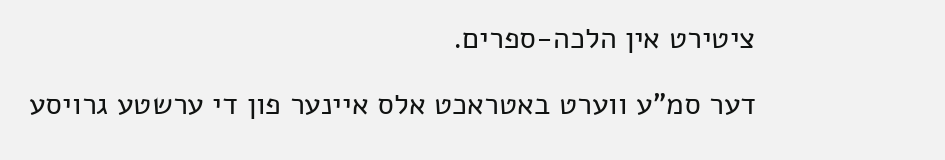ציטירט אין הלכה-ספרים.

דער סמ"ע ווערט באטראכט אלס איינער פון די ערשטע גרויסע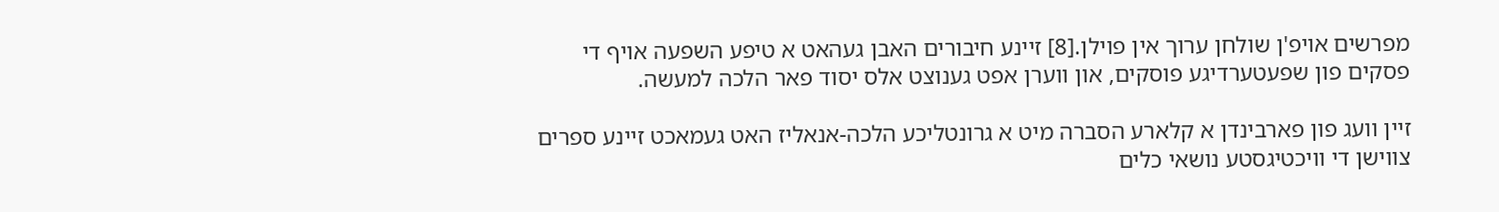מפרשים אויפ'ן שולחן ערוך אין פוילן.[8] זיינע חיבורים האבן געהאט א טיפע השפעה אויף די פסקים פון שפעטערדיגע פוסקים, און ווערן אפט גענוצט אלס יסוד פאר הלכה למעשה.

זיין וועג פון פארבינדן א קלארע הסברה מיט א גרונטליכע הלכה-אנאליז האט געמאכט זיינע ספרים צווישן די וויכטיגסטע נושאי כלים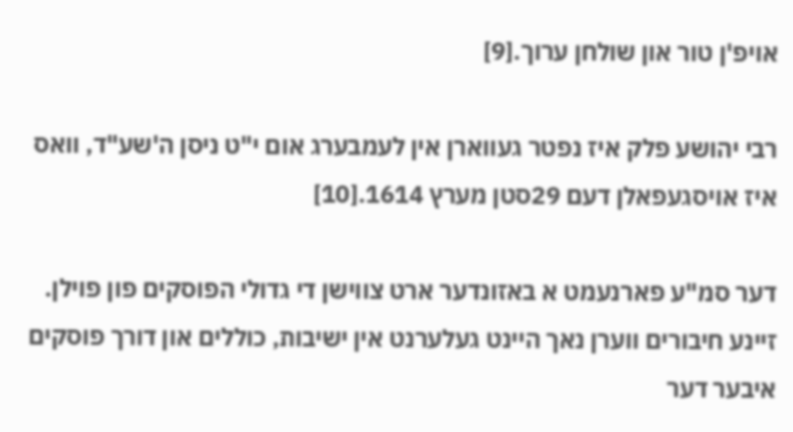אויפ'ן טור און שולחן ערוך.[9]

רבי יהושע פלק איז נפטר געווארן אין לעמבערג אום י"ט ניסן ה'שע"ד, וואס איז אויסגעפאלן דעם 29סטן מערץ 1614.[10]

דער סמ"ע פארנעמט א באזונדער ארט צווישן די גדולי הפוסקים פון פוילן. זיינע חיבורים ווערן נאך היינט געלערנט אין ישיבות, כוללים און דורך פוסקים איבער דער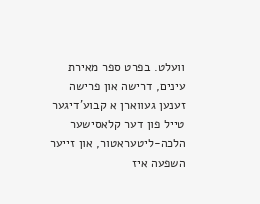וועלט. בפרט ספר מאירת עינים, דרישה און פרישה זענען געווארן א קבוע'דיגער טייל פון דער קלאסישער הלכה-ליטעראטור, און זייער השפעה איז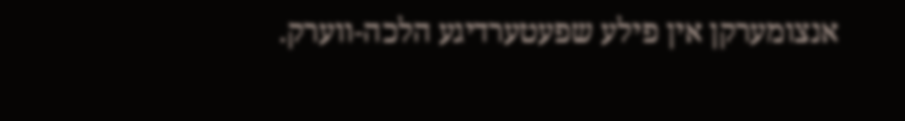אנצומערקן אין פילע שפעטערדיגע הלכה-ווערק.